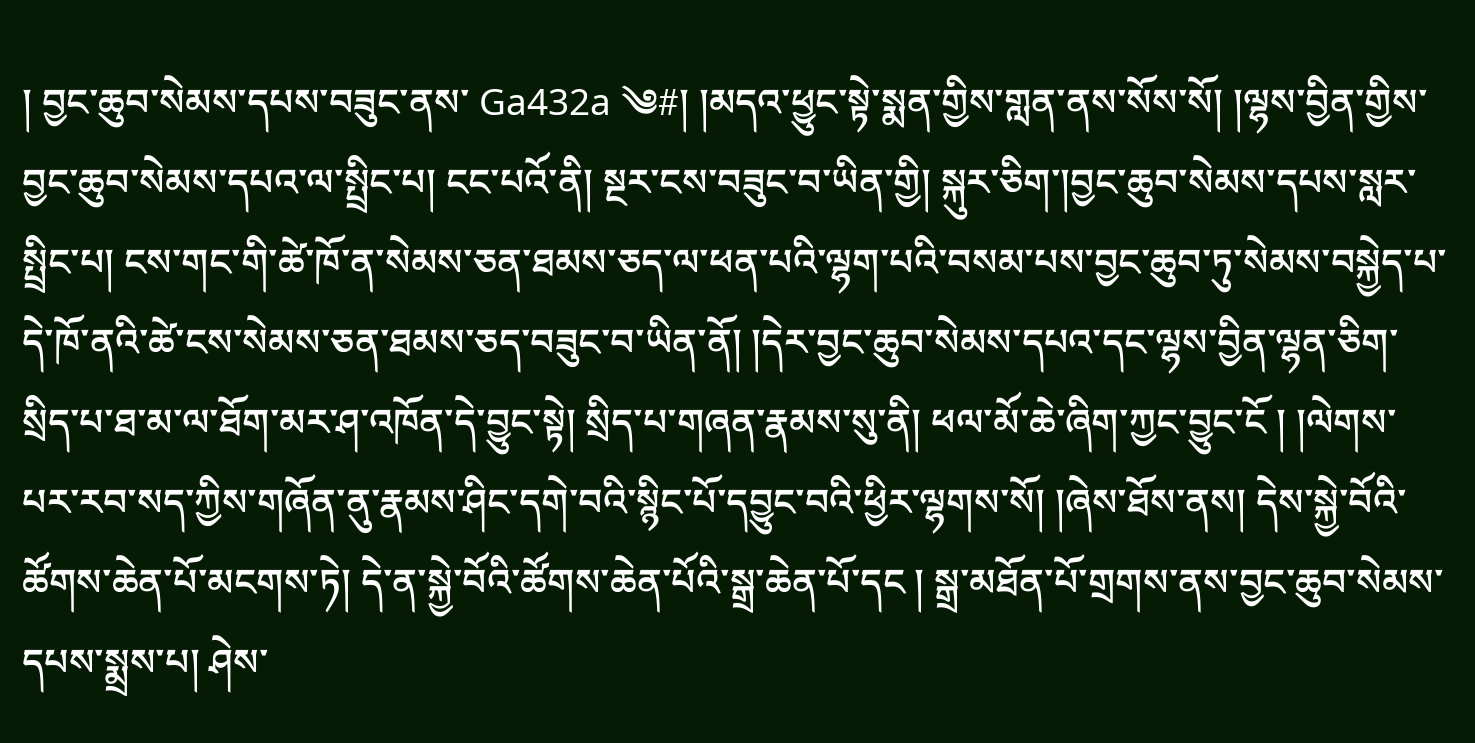། བྱང་ཆུབ་སེམས་དཔས་བཟུང་ནས་ Ga432a ༄#། །མདའ་ཕྱུང་སྟེ་སྨན་གྱིས་གླན་ནས་སོས་སོ། །ལྷས་བྱིན་གྱིས་བྱང་ཆུབ་སེམས་དཔའ་ལ་སྤྲིང་པ། ངང་པའོ་ནི། སྔར་ངས་བཟུང་བ་ཡིན་གྱི། སྐུར་ཅིག་།བྱང་ཆུབ་སེམས་དཔས་སླར་སྤྲིང་པ། ངས་གང་གི་ཚེ་ཁོ་ན་སེམས་ཅན་ཐམས་ཅད་ལ་ཕན་པའི་ལྷག་པའི་བསམ་པས་བྱང་ཆུབ་ཏུ་སེམས་བསྐྱེད་པ་དེ་ཁོ་ནའི་ཚེ་ངས་སེམས་ཅན་ཐམས་ཅད་བཟུང་བ་ཡིན་ནོ། །དེར་བྱང་ཆུབ་སེམས་དཔའ་དང་ལྷས་བྱིན་ལྷན་ཅིག་སྲིད་པ་ཐ་མ་ལ་ཐོག་མར་ཤ་འཁོན་དེ་བྱུང་སྟེ། སྲིད་པ་གཞན་རྣམས་སུ་ནི། ཕལ་མོ་ཆེ་ཞིག་ཀྱང་བྱུང་ངོ ། །ལེགས་པར་རབ་སད་ཀྱིས་གཞོན་ནུ་རྣམས་ཤིང་དགེ་བའི་སྙིང་པོ་དབྱུང་བའི་ཕྱིར་ལྷགས་སོ། །ཞེས་ཐོས་ནས། དེས་སྐྱེ་བོའི་ཚོགས་ཆེན་པོ་མངགས་ཏེ། དེ་ན་སྐྱེ་བོའི་ཚོགས་ཆེན་པོའི་སྒྲ་ཆེན་པོ་དང ། སྒྲ་མཐོན་པོ་གྲགས་ནས་བྱང་ཆུབ་སེམས་དཔས་སྨྲས་པ། ཤེས་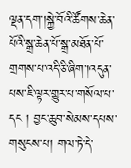ལྡན་དག་།སྐྱེ་བོའི་ཚོགས་ཆེན་པོའི་སྒྲ་ཆེན་པོ་སྒྲ་མཐོན་པོ་གྲགས་པ་འདི་ཅི་ཞིག་།འདུན་པས་ཇི་ལྟར་གྱུར་པ་གསོལ་པ་དང ། བྱང་ཆུབ་སེམས་དཔས་གསུངས་པ། གལ་ཏེ་དེ་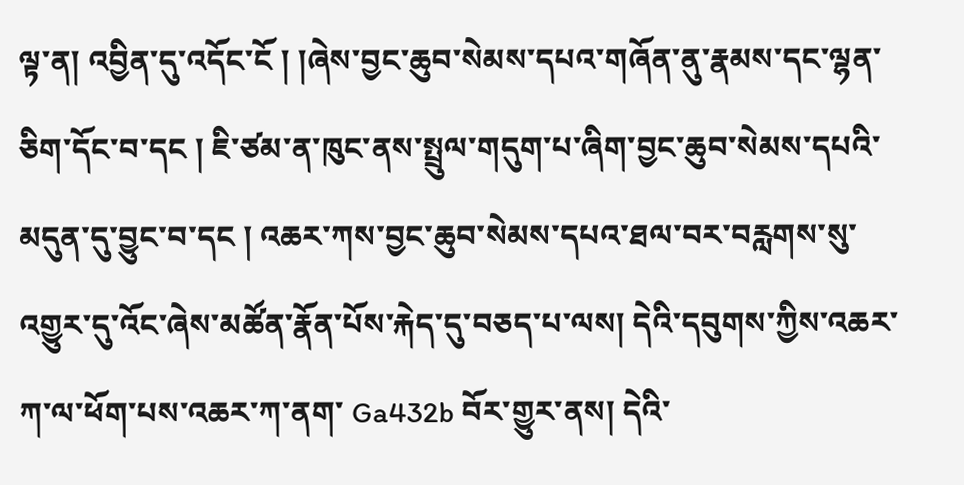ལྟ་ན། འབྱིན་དུ་འདོང་ངོ ། །ཞེས་བྱང་ཆུབ་སེམས་དཔའ་གཞོན་ནུ་རྣམས་དང་ལྷན་ཅིག་དོང་བ་དང ། ཇི་ཙམ་ན་ཁུང་ནས་སྤྲུལ་གདུག་པ་ཞིག་བྱང་ཆུབ་སེམས་དཔའི་མདུན་དུ་བྱུང་བ་དང ། འཆར་ཀས་བྱང་ཆུབ་སེམས་དཔའ་ཐལ་བར་བརླགས་སུ་འགྱུར་དུ་འོང་ཞེས་མཚོན་རྣོན་པོས་རྐེད་དུ་བཅད་པ་ལས། དེའི་དབུགས་ཀྱིས་འཆར་ཀ་ལ་ཕོག་པས་འཆར་ཀ་ནག་ Ga432b བོར་གྱུར་ནས། དེའི་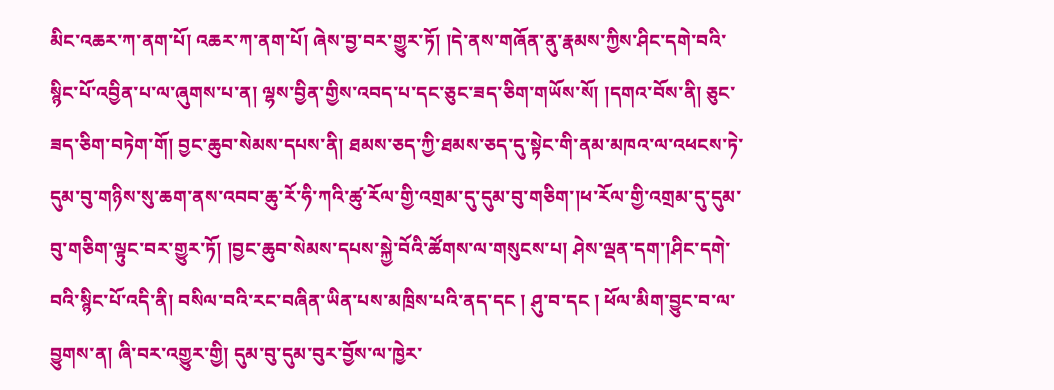མིང་འཆར་ཀ་ནག་པོ། འཆར་ཀ་ནག་པོ། ཞེས་བྱ་བར་གྱུར་ཏོ། །དེ་ནས་གཞོན་ནུ་རྣམས་ཀྱིས་ཤིང་དགེ་བའི་སྙིང་པོ་འབྱིན་པ་ལ་ཞུགས་པ་ན། ལྷས་བྱིན་གྱིས་འབད་པ་དང་ཅུང་ཟད་ཅིག་གཡོས་སོ། །དགའ་བོས་ནི། ཅུང་ཟད་ཅིག་བཏེག་གོ། བྱང་ཆུབ་སེམས་དཔས་ནི། ཐམས་ཅད་ཀྱི་ཐམས་ཅད་དུ་སྟེང་གི་ནམ་མཁའ་ལ་འཕངས་ཏེ་དུམ་བུ་གཉིས་སུ་ཆག་ནས་འབབ་ཆུ་རོ་ཧི་ཀའི་ཚུ་རོལ་གྱི་འགྲམ་དུ་དུམ་བུ་གཅིག་།ཕ་རོལ་གྱི་འགྲམ་དུ་དུམ་བུ་གཅིག་ལྟུང་བར་གྱུར་ཏོ། །བྱང་ཆུབ་སེམས་དཔས་སྐྱེ་བོའི་ཚོགས་ལ་གསུངས་པ། ཤེས་ལྡན་དག་།ཤིང་དགེ་བའི་སྙིང་པོ་འདི་ནི། བསིལ་བའི་རང་བཞིན་ཡིན་པས་མཁྲིས་པའི་ནད་དང ། ཤུ་བ་དང ། ཕོལ་མིག་བྱུང་བ་ལ་བྱུགས་ན། ཞི་བར་འགྱུར་གྱི། དུམ་བུ་དུམ་བུར་བྱོས་ལ་ཁྱེར་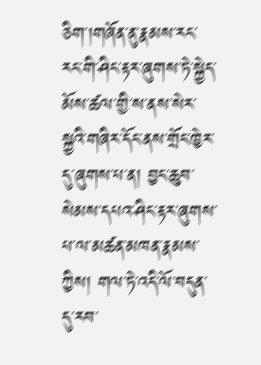ཅིག་།གཞོན་ནུ་རྣམས་རང་རང་གི་ཤིང་རྟར་ཞུགས་ཏེ་སྐྱེད་མོས་ཚལ་གྱི་ས་ནས་སེར་སྐྱའི་གཞིར་དོང་ནས་གྲོང་ཁྱེར་དུ་ཞུགས་པ་ན། བྱང་ཆུབ་སེམས་དཔའ་ཤིང་རྟར་ཞུགས་པ་ལ་མཚན་མཁན་རྣམས་ཀྱིས། གལ་ཏེ་འདི་ལོ་བདུན་དུ་རབ་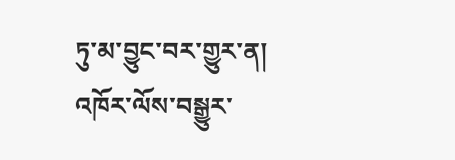ཏུ་མ་བྱུང་བར་གྱུར་ན། འཁོར་ལོས་བསྒྱུར་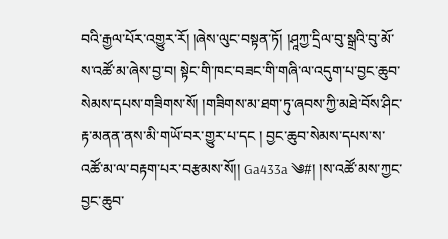བའི་རྒྱལ་པོར་འགྱུར་རོ། །ཞེས་ལུང་བསྟན་ཏོ། །ཤཱཀྱ་དྲིལ་བུ་སྒྲའི་བུ་མོ་ས་འཚོ་མ་ཞེས་བྱ་བ། སྟེང་གི་ཁང་བཟང་གི་གཞི་ལ་འདུག་པ་བྱང་ཆུབ་སེམས་དཔས་གཟིགས་སོ། །གཟིགས་མ་ཐག་ཏུ་ཞབས་ཀྱི་མཐེ་བོས་ཤིང་རྟ་མནན་ནས་མི་གཡོ་བར་གྱུར་པ་དང ། བྱང་ཆུབ་སེམས་དཔས་ས་འཚོ་མ་ལ་བརྟག་པར་བརྩམས་སོ།། Ga433a ༄#། །ས་འཚོ་མས་ཀྱང་བྱང་ཆུབ་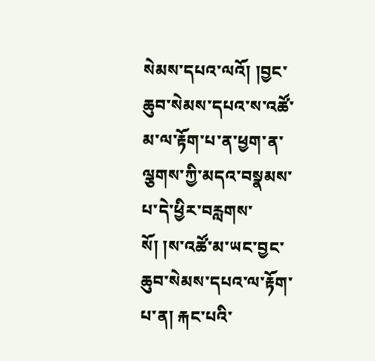སེམས་དཔའ་ལའོ། །བྱང་ཆུབ་སེམས་དཔའ་ས་འཚོ་མ་ལ་རྟོག་པ་ན་ཕྱག་ན་ལྕགས་ཀྱི་མདའ་བསྣམས་པ་དེ་ཕྱིར་བརླགས་སོ། །ས་འཚོ་མ་ཡང་བྱང་ཆུབ་སེམས་དཔའ་ལ་རྟོག་པ་ན། རྐང་པའི་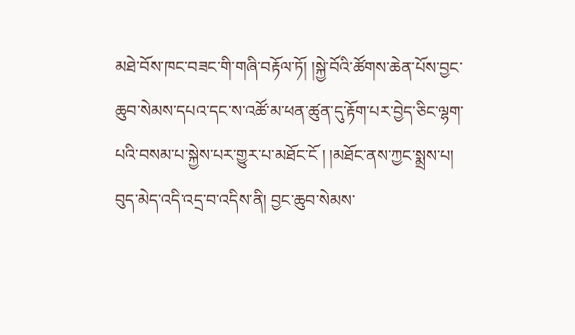མཐེ་བོས་ཁང་བཟང་གི་གཞི་བརྟོལ་ཏོ། །སྐྱེ་བོའི་ཚོགས་ཆེན་པོས་བྱང་ཆུབ་སེམས་དཔའ་དང་ས་འཚོ་མ་ཕན་ཚུན་དུ་རྟོག་པར་བྱེད་ཅིང་ལྷག་པའི་བསམ་པ་སྐྱེས་པར་གྱུར་པ་མཐོང་ངོ ། །མཐོང་ནས་ཀྱང་སྨྲས་པ། བུད་མེད་འདི་འདྲ་བ་འདིས་ནི། བྱང་ཆུབ་སེམས་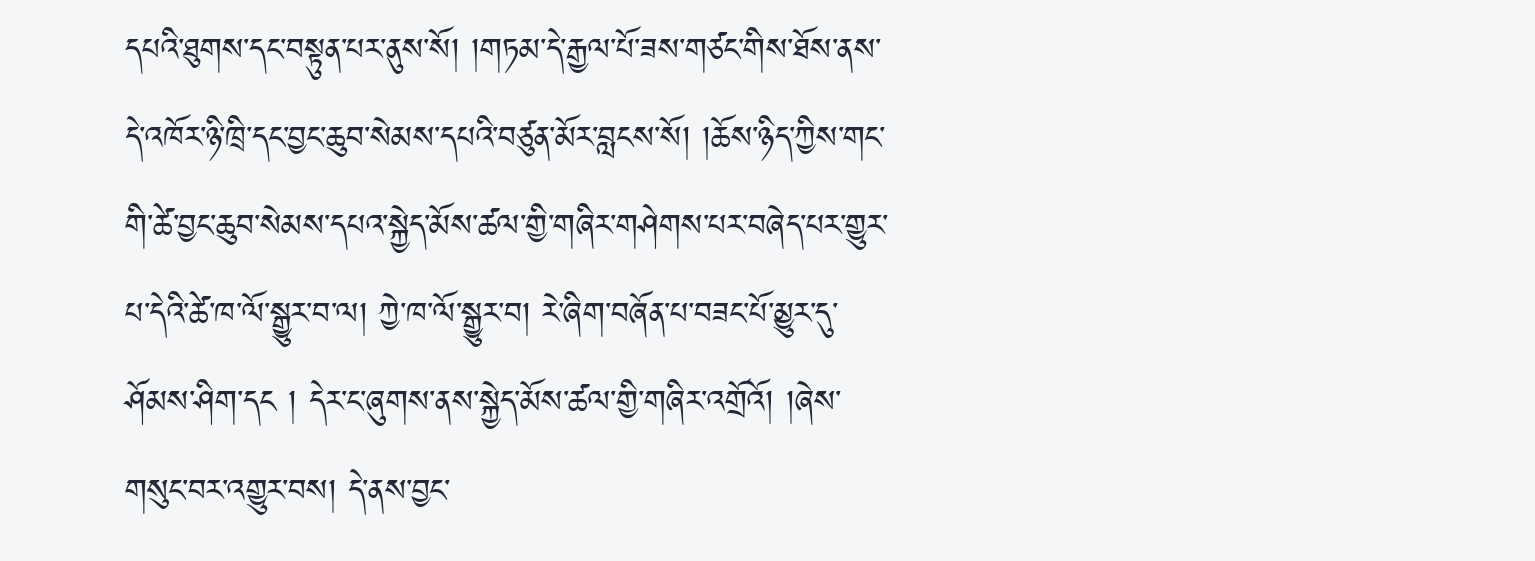དཔའི་ཐུགས་དང་བསྟུན་པར་ནུས་སོ། །གཏམ་དེ་རྒྱལ་པོ་ཟས་གཙང་གིས་ཐོས་ནས་དེ་འཁོར་ཉི་ཁྲི་དང་བྱང་ཆུབ་སེམས་དཔའི་བཙུན་མོར་བླངས་སོ། །ཆོས་ཉིད་ཀྱིས་གང་གི་ཚེ་བྱང་ཆུབ་སེམས་དཔའ་སྐྱེད་མོས་ཚལ་གྱི་གཞིར་གཤེགས་པར་བཞེད་པར་གྱུར་པ་དེའི་ཚེ་ཁ་ལོ་སྒྱུར་བ་ལ། ཀྱེ་ཁ་ལོ་སྒྱུར་བ། རེ་ཞིག་བཞོན་པ་བཟང་པོ་མྱུར་དུ་ཤོམས་ཤིག་དང ། དེར་ང་ཞུགས་ནས་སྐྱེད་མོས་ཚལ་གྱི་གཞིར་འགྲོའོ། །ཞེས་གསུང་བར་འགྱུར་བས། དེ་ནས་བྱང་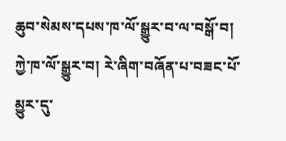ཆུབ་སེམས་དཔས་ཁ་ལོ་སྒྱུར་བ་ལ་བསྒོ་བ། ཀྱེ་ཁ་ལོ་སྒྱུར་བ། རེ་ཞིག་བཞོན་པ་བཟང་པོ་མྱུར་དུ་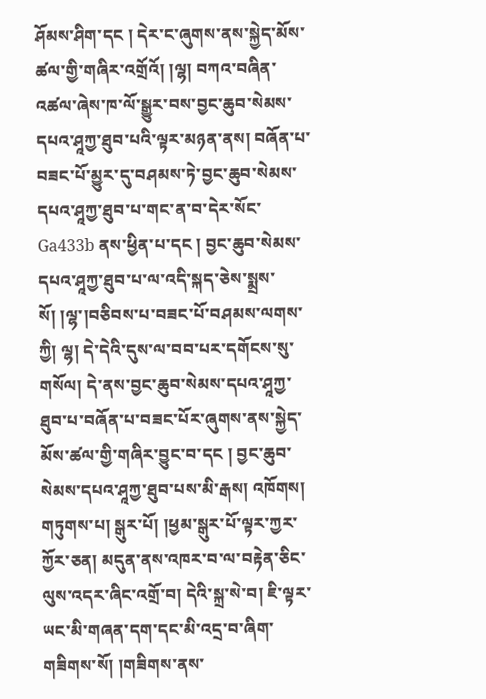ཤོམས་ཤིག་དང ། དེར་ང་ཞུགས་ནས་སྐྱེད་མོས་ཚལ་གྱི་གཞིར་འགྲོའོ། །ལྷ། བཀའ་བཞིན་འཚལ་ཞེས་ཁ་ལོ་སྒྱུར་བས་བྱང་ཆུབ་སེམས་དཔའ་ཤཱཀྱ་ཐུབ་པའི་ལྟར་མཉན་ནས། བཞོན་པ་བཟང་པོ་མྱུར་དུ་བཤམས་ཏེ་བྱང་ཆུབ་སེམས་དཔའ་ཤཱཀྱ་ཐུབ་པ་གང་ན་བ་དེར་སོང་ Ga433b ནས་ཕྱིན་པ་དང ། བྱང་ཆུབ་སེམས་དཔའ་ཤཱཀྱ་ཐུབ་པ་ལ་འདི་སྐད་ཅེས་སྨྲས་སོ། །ལྷ་།བཅིབས་པ་བཟང་པོ་བཤམས་ལགས་ཀྱི། ལྷ། དེ་དེའི་དུས་ལ་བབ་པར་དགོངས་སུ་གསོལ། དེ་ནས་བྱང་ཆུབ་སེམས་དཔའ་ཤཱཀྱ་ཐུབ་པ་བཞོན་པ་བཟང་པོར་ཞུགས་ནས་སྐྱེད་མོས་ཚལ་གྱི་གཞིར་བྱུང་བ་དང ། བྱང་ཆུབ་སེམས་དཔའ་ཤཱཀྱ་ཐུབ་པས་མི་རྒས། འཁོགས། གཏུགས་པ། སྒུར་པོ། །ཕྱམ་སྒུར་པོ་ལྟར་ཀྱར་ཀྱོར་ཅན། མདུན་ནས་འཁར་བ་ལ་བརྟེན་ཅིང་ལུས་འདར་ཞིང་འགྲོ་བ། དེའི་སྐྲ་སེ་བ། ཇི་ལྟར་ཡང་མི་གཞན་དག་དང་མི་འདྲ་བ་ཞིག་གཟིགས་སོ། །གཟིགས་ནས་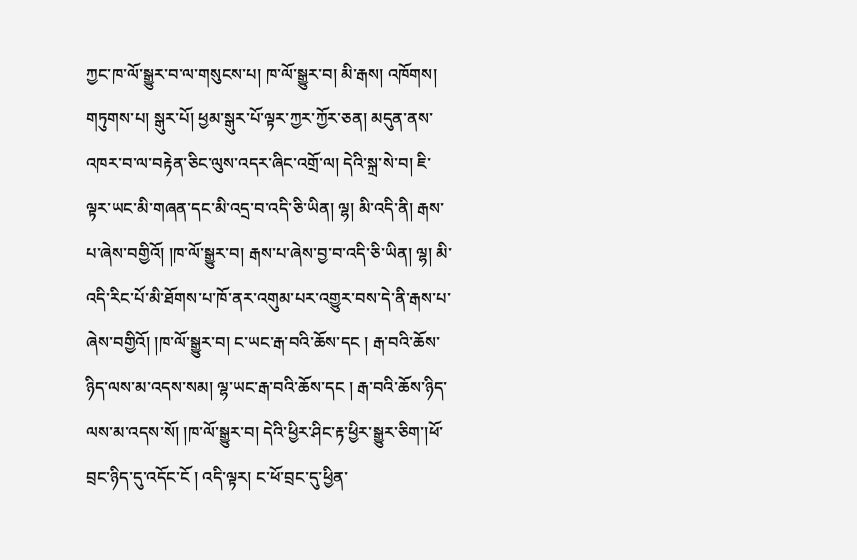ཀྱང་ཁ་ལོ་སྒྱུར་བ་ལ་གསུངས་པ། ཁ་ལོ་སྒྱུར་བ། མི་རྒས། འཁོགས། གཏུགས་པ། སྒུར་པོ། ཕྱམ་སྒུར་པོ་ལྟར་ཀྱར་ཀྱོར་ཅན། མདུན་ནས་འཁར་བ་ལ་བརྟེན་ཅིང་ལུས་འདར་ཞིང་འགྲོ་ལ། དེའི་སྐྲ་སེ་བ། ཇི་ལྟར་ཡང་མི་གཞན་དང་མི་འདྲ་བ་འདི་ཅི་ཡིན། ལྷ། མི་འདི་ནི། རྒས་པ་ཞེས་བགྱིའོ། །ཁ་ལོ་སྒྱུར་བ། རྒས་པ་ཞེས་བྱ་བ་འདི་ཅི་ཡིན། ལྷ། མི་འདི་རིང་པོ་མི་ཐོགས་པ་ཁོ་ནར་འགུམ་པར་འགྱུར་བས་དེ་ནི་རྒས་པ་ཞེས་བགྱིའོ། །ཁ་ལོ་སྒྱུར་བ། ང་ཡང་རྒ་བའི་ཆོས་དང ། རྒ་བའི་ཆོས་ཉིད་ལས་མ་འདས་སམ། ལྷ་ཡང་རྒ་བའི་ཆོས་དང ། རྒ་བའི་ཆོས་ཉིད་ལས་མ་འདས་སོ། །ཁ་ལོ་སྒྱུར་བ། དེའི་ཕྱིར་ཤིང་རྟ་ཕྱིར་སྒྱུར་ཅིག་།ཕོ་བྲང་ཉིད་དུ་འདོང་ངོ ། འདི་ལྟར། ང་ཕོ་བྲང་དུ་ཕྱིན་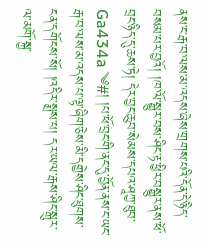ནས་ང་རྒ་བ་ལས་མ་འདས་ཞེས་གྲགས་པའི་དོན་དེ་ཉིད་བསམ་པར་བྱའོ། །ཁ་ལོ་སྒྱུར་བས་ཤིང་རྟ་ཕྱིར་བསྒྱུར་ནས་ཕོ་བྲང་ཉིད་དུ་ཆས་ཏེ། དེར་བྱང་ཆུབ་སེམས་དཔའ་ཤཱཀྱ་ཐུབ་ Ga434a ༄#། །པ་ཕོ་བྲང་གི་ནང་དུ་བྱོན་ནས་ང་ཡང་རྒ་བ་ལས་མ་འདས་པ་ལྟ་ཞིག་ཅེས་མི་དགྱེས་ཤིང་ཐུགས་ངན་དགོངས་སོ། །འདིར་སྨྲས་པ། དར་ཡལ་རྒས་ཤིང་སྒུར་ལ་མགོ་སྐྱ་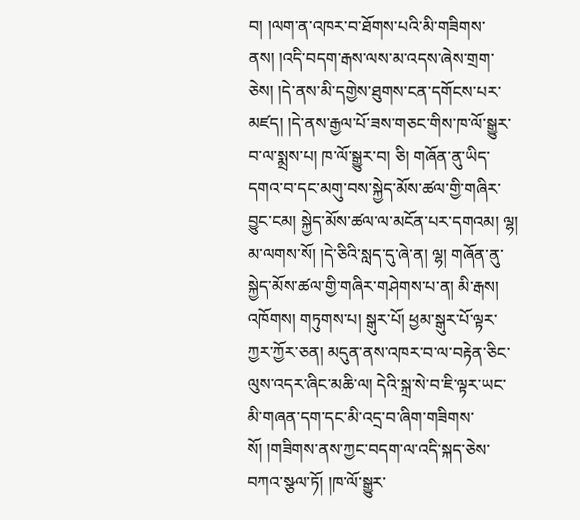བ། །ལག་ན་འཁར་བ་ཐོགས་པའི་མི་གཟིགས་ནས། །འདི་བདག་རྒས་ལས་མ་འདས་ཞེས་གྲག་ཅེས། །དེ་ནས་མི་དགྱེས་ཐུགས་ངན་དགོངས་པར་མཛད། །དེ་ནས་རྒྱལ་པོ་ཟས་གཅང་གིས་ཁ་ལོ་སྒྱུར་བ་ལ་སྨྲས་པ། ཁ་ལོ་སྒྱུར་བ། ཅི། གཞོན་ནུ་ཡིད་དགའ་བ་དང་མགུ་བས་སྐྱེད་མོས་ཚལ་གྱི་གཞིར་བྱུང་ངམ། སྐྱེད་མོས་ཚལ་ལ་མངོན་པར་དགའམ། ལྷ། མ་ལགས་སོ། །དེ་ཅིའི་སླད་དུ་ཞེ་ན། ལྷ། གཞོན་ནུ་སྐྱེད་མོས་ཚལ་གྱི་གཞིར་གཤེགས་པ་ན། མི་རྒས། འཁོགས། གཏུགས་པ། སྒུར་པོ། ཕྱམ་སྒུར་པོ་ལྟར་ཀྱར་ཀྱོར་ཅན། མདུན་ནས་འཁར་བ་ལ་བརྟེན་ཅིང་ལུས་འདར་ཞིང་མཆི་ལ། དེའི་སྐྲ་སེ་བ་ཇི་ལྟར་ཡང་མི་གཞན་དག་དང་མི་འདྲ་བ་ཞིག་གཟིགས་སོ། །གཟིགས་ནས་ཀྱང་བདག་ལ་འདི་སྐད་ཅེས་བཀའ་སྩལ་ཏོ། །ཁ་ལོ་སྒྱུར་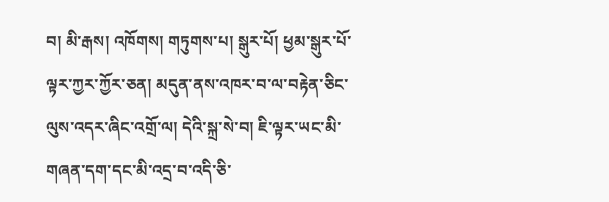བ། མི་རྒས། འཁོགས། གཏུགས་པ། སྒུར་པོ། ཕྱམ་སྒུར་པོ་ལྟར་ཀྱར་ཀྱོར་ཅན། མདུན་ནས་འཁར་བ་ལ་བརྟེན་ཅིང་ལུས་འདར་ཞིང་འགྲོ་ལ། དེའི་སྐྲ་སེ་བ། ཇི་ལྟར་ཡང་མི་གཞན་དག་དང་མི་འདྲ་བ་འདི་ཅི་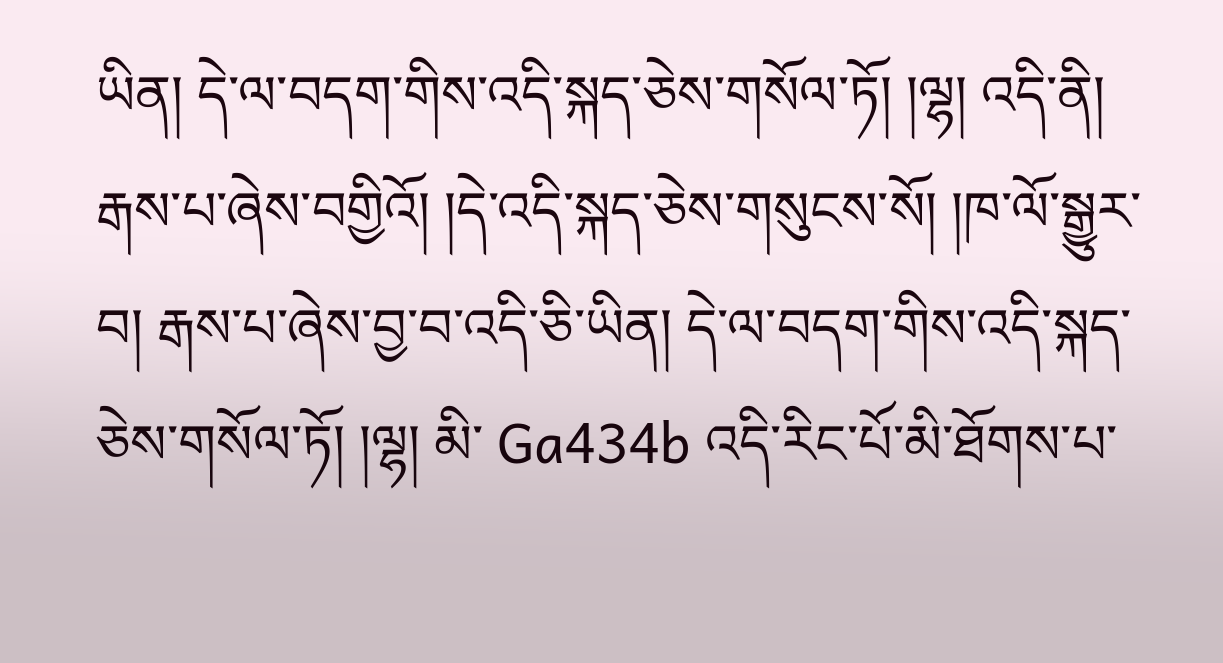ཡིན། དེ་ལ་བདག་གིས་འདི་སྐད་ཅེས་གསོལ་ཏོ། །ལྷ། འདི་ནི། རྒས་པ་ཞེས་བགྱིའོ། །དེ་འདི་སྐད་ཅེས་གསུངས་སོ། །ཁ་ལོ་སྒྱུར་བ། རྒས་པ་ཞེས་བྱ་བ་འདི་ཅི་ཡིན། དེ་ལ་བདག་གིས་འདི་སྐད་ཅེས་གསོལ་ཏོ། །ལྷ། མི་ Ga434b འདི་རིང་པོ་མི་ཐོགས་པ་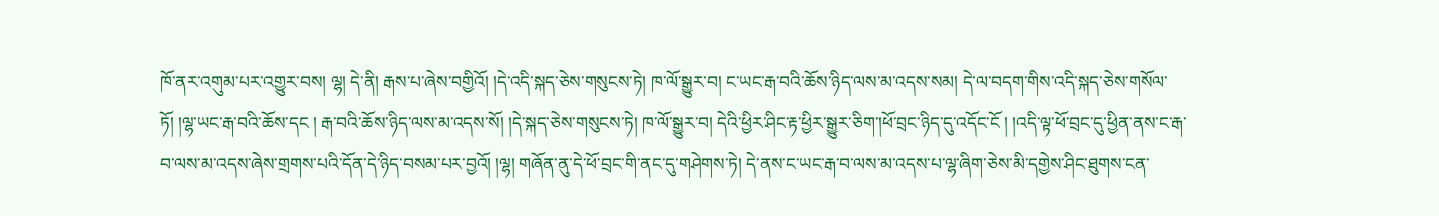ཁོ་ནར་འགུམ་པར་འགྱུར་བས། ལྷ། དེ་ནི། རྒས་པ་ཞེས་བགྱིའོ། །དེ་འདི་སྐད་ཅེས་གསུངས་ཏེ། ཁ་ལོ་སྒྱུར་བ། ང་ཡང་རྒ་བའི་ཆོས་ཉིད་ལས་མ་འདས་སམ། དེ་ལ་བདག་གིས་འདི་སྐད་ཅེས་གསོལ་ཏོ། །ལྷ་ཡང་རྒ་བའི་ཆོས་དང ། རྒ་བའི་ཆོས་ཉིད་ལས་མ་འདས་སོ། །དེ་སྐད་ཅེས་གསུངས་ཏེ། ཁ་ལོ་སྒྱུར་བ། དེའི་ཕྱིར་ཤིང་རྟ་ཕྱིར་སྒྱུར་ཅིག་།ཕོ་བྲང་ཉིད་དུ་འདོང་ངོ ། །འདི་ལྟ་ཕོ་བྲང་དུ་ཕྱིན་ནས་ང་རྒ་བ་ལས་མ་འདས་ཞེས་གྲགས་པའི་དོན་དེ་ཉིད་བསམ་པར་བྱའོ། །ལྷ། གཞོན་ནུ་དེ་ཕོ་བྲང་གི་ནང་དུ་གཤེགས་ཏེ། དེ་ནས་ང་ཡང་རྒ་བ་ལས་མ་འདས་པ་ལྷ་ཞིག་ཅེས་མི་དགྱེས་ཤིང་ཐུགས་ངན་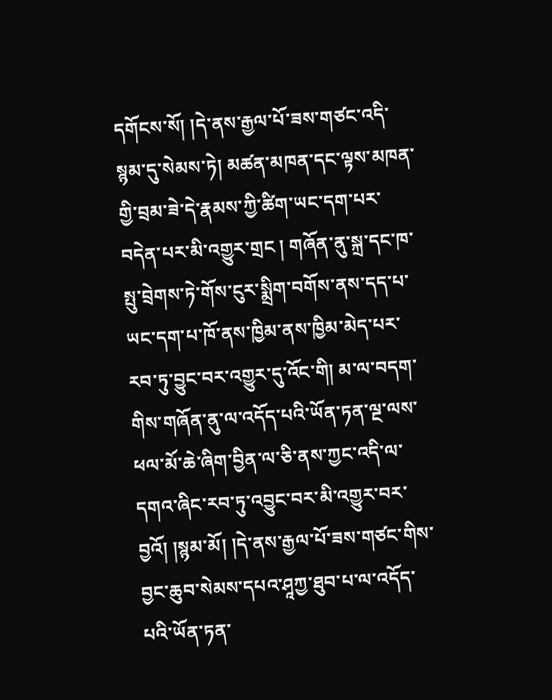དགོངས་སོ། །དེ་ནས་རྒྱལ་པོ་ཟས་གཙང་འདི་སྙམ་དུ་སེམས་ཏེ། མཚན་མཁན་དང་ལྟས་མཁན་གྱི་བྲམ་ཟེ་དེ་རྣམས་ཀྱི་ཚིག་ཡང་དག་པར་བདེན་པར་མི་འགྱུར་གྲང ། གཞོན་ནུ་སྐྲ་དང་ཁ་སྤུ་བྲེགས་ཏེ་གོས་ངུར་སྨྲིག་བགོས་ནས་དད་པ་ཡང་དག་པ་ཁོ་ནས་ཁྱིམ་ནས་ཁྱིམ་མེད་པར་རབ་ཏུ་བྱུང་བར་འགྱུར་དུ་འོང་གི། མ་ལ་བདག་གིས་གཞོན་ནུ་ལ་འདོད་པའི་ཡོན་ཏན་ལྔ་ལས་ཕལ་མོ་ཆེ་ཞིག་བྱིན་ལ་ཅི་ནས་ཀྱང་འདི་ལ་དགའ་ཞིང་རབ་ཏུ་འབྱུང་བར་མི་འགྱུར་བར་བྱའོ། །སྙམ་མོ། །དེ་ནས་རྒྱལ་པོ་ཟས་གཙང་གིས་བྱང་ཆུབ་སེམས་དཔའ་ཤཱཀྱ་ཐུབ་པ་ལ་འདོད་པའི་ཡོན་ཏན་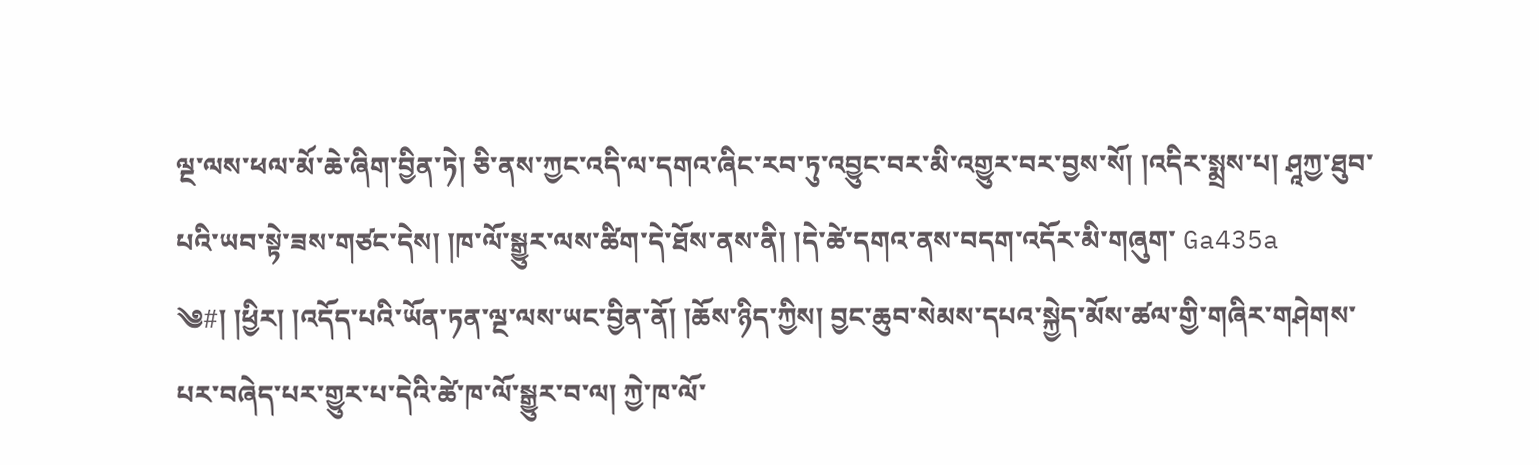ལྔ་ལས་ཕལ་མོ་ཆེ་ཞིག་བྱིན་ཏེ། ཅི་ནས་ཀྱང་འདི་ལ་དགའ་ཞིང་རབ་ཏུ་འབྱུང་བར་མི་འགྱུར་བར་བྱས་སོ། །འདིར་སྨྲས་པ། ཤཱཀྱ་ཐུབ་པའི་ཡབ་སྟེ་ཟས་གཙང་དེས། །ཁ་ལོ་སྒྱུར་ལས་ཚིག་དེ་ཐོས་ནས་ནི། །དེ་ཚེ་དགའ་ནས་བདག་འདོར་མི་གཞུག་ Ga435a ༄#། །ཕྱིར། །འདོད་པའི་ཡོན་ཏན་ལྔ་ལས་ཡང་བྱིན་ནོ། །ཆོས་ཉིད་ཀྱིས། བྱང་ཆུབ་སེམས་དཔའ་སྐྱེད་མོས་ཚལ་གྱི་གཞིར་གཤེགས་པར་བཞེད་པར་གྱུར་པ་དེའི་ཚེ་ཁ་ལོ་སྒྱུར་བ་ལ། ཀྱེ་ཁ་ལོ་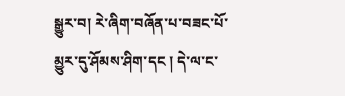སྒྱུར་བ། རེ་ཞིག་བཞོན་པ་བཟང་པོ་མྱུར་དུ་ཤོམས་ཤིག་དང ། དེ་ལ་ང་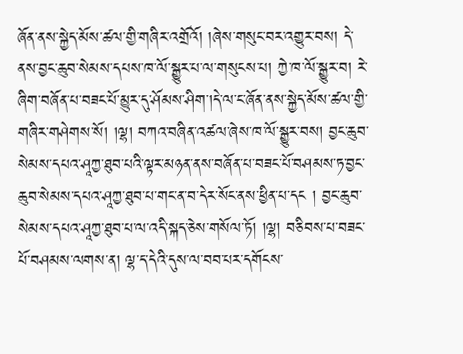ཞོན་ནས་སྐྱེད་མོས་ཚལ་གྱི་གཞིར་འགྲོའོ། །ཞེས་གསུང་བར་འགྱུར་བས། དེ་ནས་བྱང་ཆུབ་སེམས་དཔས་ཁ་ལོ་སྒྱུར་པ་ལ་གསུངས་པ། ཀྱེ་ཁ་ལོ་སྒྱུར་བ། རེ་ཞིག་བཞོན་པ་བཟང་པོ་མྱུར་དུ་ཤོམས་ཤིག་།དེ་ལ་ང་ཞོན་ནས་སྐྱེད་མོས་ཚལ་གྱི་གཞིར་གཤེགས་སོ། །ལྷ། བཀའ་བཞིན་འཚལ་ཞེས་ཁ་ལོ་སྒྱུར་བས། བྱང་ཆུབ་སེམས་དཔའ་ཤཱཀྱ་ཐུབ་པའི་ལྟར་མཉན་ནས་བཞོན་པ་བཟང་པོ་བཤམས་ཏ་བྱང་ཆུབ་སེམས་དཔའ་ཤཱཀྱ་ཐུབ་པ་གང་ན་བ་དེར་སོང་ནས་ཕྱིན་པ་དང ། བྱང་ཆུབ་སེམས་དཔའ་ཤཱཀྱ་ཐུབ་པ་ལ་འདི་སྐད་ཅེས་གསོལ་ཏོ། །ལྷ། བཅིབས་པ་བཟང་པོ་བཤམས་ལགས་ན། ལྷ་ད་དེའི་དུས་ལ་བབ་པར་དགོངས་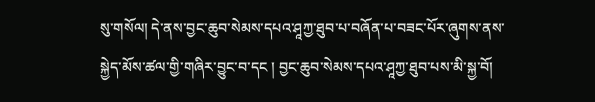སུ་གསོལ། དེ་ནས་བྱང་ཆུབ་སེམས་དཔའ་ཤཱཀྱ་ཐུབ་པ་བཞོན་པ་བཟང་པོར་ཞུགས་ནས་སྐྱེད་མོས་ཚལ་གྱི་གཞིར་བྱུང་བ་དང ། བྱང་ཆུབ་སེམས་དཔའ་ཤཱཀྱ་ཐུབ་པས་མི་སྐྱ་བོ།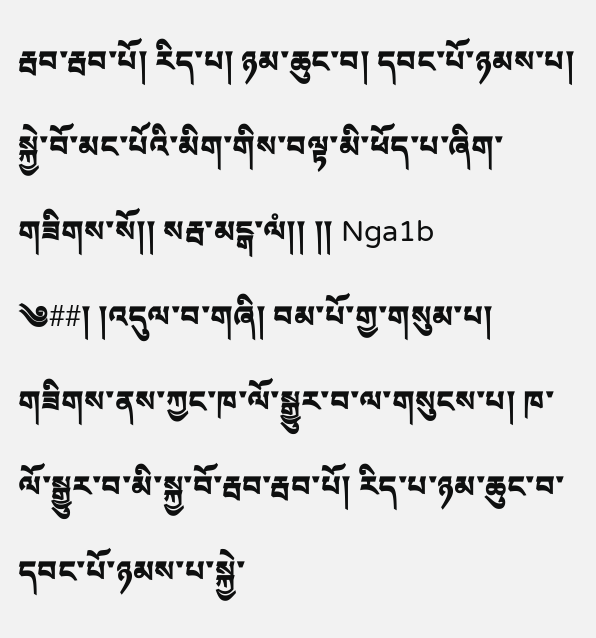རྦབ་རྦབ་པོ། རིད་པ། ཉམ་ཆུང་བ། དབང་པོ་ཉམས་པ། སྐྱེ་བོ་མང་པོའི་མིག་གིས་བལྟ་མི་ཕོད་པ་ཞིག་གཟིགས་སོ།། སརྦ་མངྒ་ལཾ།། །། Nga1b ༄##། །འདུལ་བ་གཞི། བམ་པོ་གྱ་གསུམ་པ། གཟིགས་ནས་ཀྱང་ཁ་ལོ་སྒྱུར་བ་ལ་གསུངས་པ། ཁ་ལོ་སྒྱུར་བ་མི་སྐྱ་བོ་རྦབ་རྦབ་པོ། རིད་པ་ཉམ་ཆུང་བ་དབང་པོ་ཉམས་པ་སྐྱེ་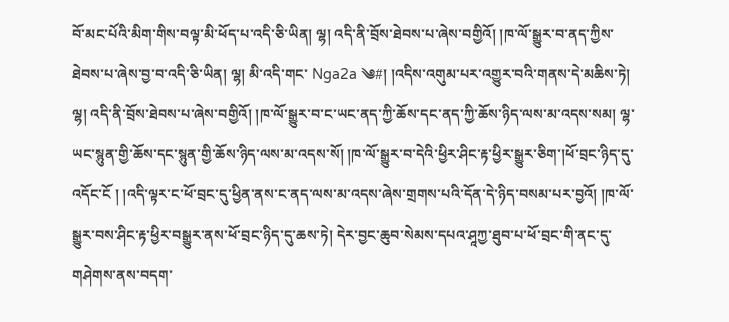བོ་མང་པོའི་མིག་གིས་བལྟ་མི་ཕོད་པ་འདི་ཅི་ཡིན། ལྷ། འདི་ནི་བྲོས་ཐེབས་པ་ཞེས་བགྱིའོ། །ཁ་ལོ་སྒྱུར་བ་ནད་ཀྱིས་ཐེབས་པ་ཞེས་བྱ་བ་འདི་ཅི་ཡིན། ལྷ། མི་འདི་གང་ Nga2a ༄#། །འདིས་འགུམ་པར་འགྱུར་བའི་གནས་དེ་མཆིས་ཏེ། ལྷ། འདི་ནི་བྲོས་ཐེབས་པ་ཞེས་བགྱིའོ། །ཁ་ལོ་སྒྱུར་བ་ང་ཡང་ནད་ཀྱི་ཆོས་དང་ནད་ཀྱི་ཆོས་ཉིད་ལས་མ་འདས་སམ། ལྷ་ཡང་སྙུན་གྱི་ཆོས་དང་སྙུན་གྱི་ཆོས་ཉིད་ལས་མ་འདས་སོ། །ཁ་ལོ་སྒྱུར་བ་དེའི་ཕྱིར་ཤིང་རྟ་ཕྱིར་སྒྱུར་ཅིག་།ཕོ་བྲང་ཉིད་དུ་འདོང་ངོ ། །འདི་ལྟར་ང་ཕོ་བྲང་དུ་ཕྱིན་ནས་ང་ནད་ལས་མ་འདས་ཞེས་གྲགས་པའི་དོན་དེ་ཉིད་བསམ་པར་བྱའོ། །ཁ་ལོ་སྒྱུར་བས་ཤིང་རྟ་ཕྱིར་བསྒྱུར་ནས་ཕོ་བྲང་ཉིད་དུ་ཆས་ཏེ། དེར་བྱང་ཆུབ་སེམས་དཔའ་ཤཱཀྱ་ཐུབ་པ་ཕོ་བྲང་གི་ནང་དུ་གཤེགས་ནས་བདག་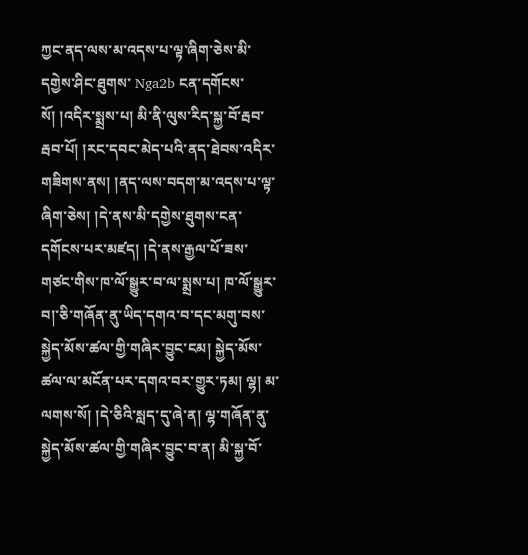ཀྱང་ནད་ལས་མ་འདས་པ་ལྟ་ཞིག་ཅེས་མི་དགྱེས་ཤིང་ཐུགས་ Nga2b ངན་དགོངས་སོ། །འདིར་སྨྲས་པ། མི་ནི་ལུས་རིད་སྐྱ་བོ་རྦབ་རྦབ་པོ། །རང་དབང་མེད་པའི་ནད་ཐེབས་འདིར་གཟིགས་ནས། །ནད་ལས་བདག་མ་འདས་པ་ལྟ་ཞིག་ཅེས། །དེ་ནས་མི་དགྱེས་ཐུགས་ངན་དགོངས་པར་མཛད། །དེ་ནས་རྒྱལ་པོ་ཟས་གཙང་གིས་ཁ་ལོ་སྒྱུར་བ་ལ་སྨྲས་པ། ཁ་ལོ་སྒྱུར་བ།་ཅི་གཞོན་ནུ་ཡིད་དགའ་བ་དང་མགུ་བས་སྐྱེད་མོས་ཚལ་གྱི་གཞིར་བྱུང་ངམ། སྐྱེད་མོས་ཚལ་ལ་མངོན་པར་དགའ་བར་གྱུར་ཏམ། ལྷ། མ་ལགས་སོ། །དེ་ཅིའི་སླད་དུ་ཞེ་ན། ལྷ་གཞོན་ནུ་སྐྱེད་མོས་ཚལ་གྱི་གཞིར་བྱུང་བ་ན། མི་སྐྱ་བོ་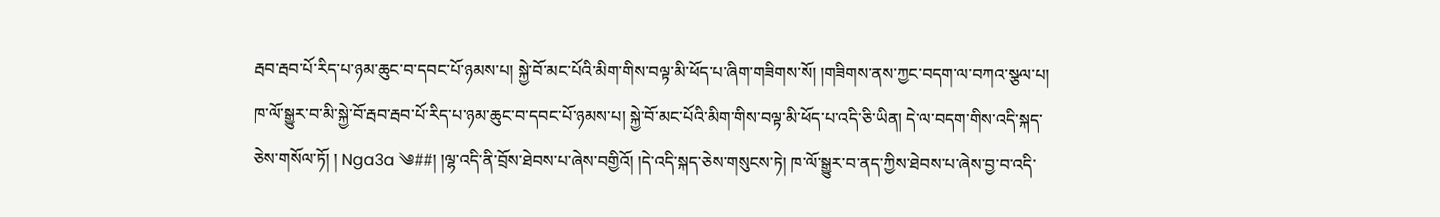རྦབ་རྦབ་པོ་རིད་པ་ཉམ་ཆུང་བ་དབང་པོ་ཉམས་པ། སྐྱེ་བོ་མང་པོའི་མིག་གིས་བལྟ་མི་ཕོད་པ་ཞིག་གཟིགས་སོ། །གཟིགས་ནས་ཀྱང་བདག་ལ་བཀའ་སྩལ་པ། ཁ་ལོ་སྒྱུར་བ་མི་སྐྱེ་བོ་རྦབ་རྦབ་པོ་རིད་པ་ཉམ་ཆུང་བ་དབང་པོ་ཉམས་པ། སྐྱེ་བོ་མང་པོའི་མིག་གིས་བལྟ་མི་ཕོད་པ་འདི་ཅི་ཡིན། དེ་ལ་བདག་གིས་འདི་སྐད་ཅེས་གསོལ་ཏོ། ། Nga3a ༄##། །ལྷ་འདི་ནི་བྲོས་ཐེབས་པ་ཞེས་བགྱིའོ། །དེ་འདི་སྐད་ཅེས་གསུངས་ཏེ། ཁ་ལོ་སྒྱུར་བ་ནད་ཀྱིས་ཐེབས་པ་ཞེས་བྱ་བ་འདི་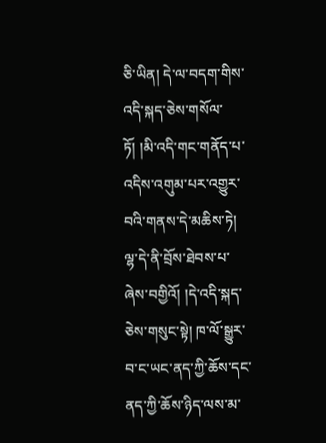ཅི་ཡིན། དེ་ལ་བདག་གིས་འདི་སྐད་ཅེས་གསོལ་ཏོ། །མི་འདི་གང་གནོད་པ་འདིས་འགུམ་པར་འགྱུར་བའི་གནས་དེ་མཆིས་ཏེ། ལྷ་དེ་ནི་བྲོས་ཐེབས་པ་ཞེས་བགྱིའོ། །དེ་འདི་སྐད་ཅེས་གསུང་སྟེ། ཁ་ལོ་སྒྱུར་བ་ང་ཡང་ནད་ཀྱི་ཆོས་དང་ནད་ཀྱི་ཆོས་ཉིད་ལས་མ་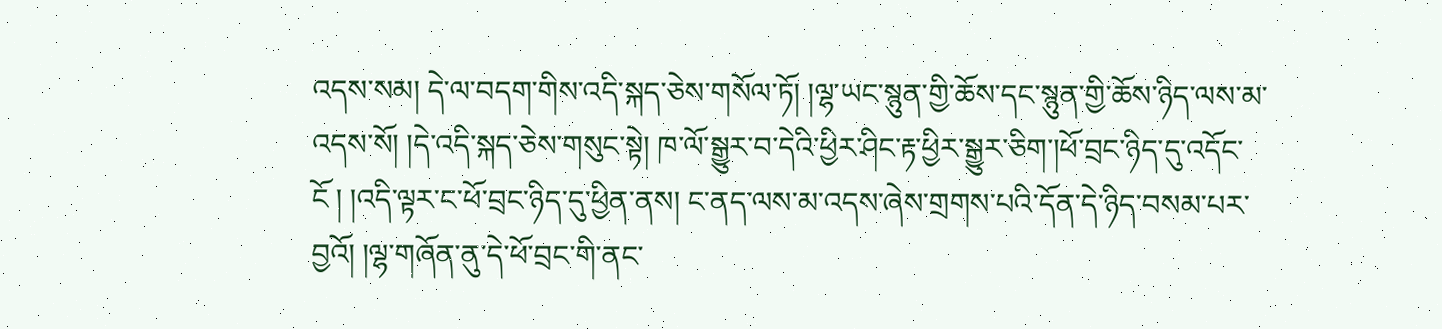འདས་སམ། དེ་ལ་བདག་གིས་འདི་སྐད་ཅེས་གསོལ་ཏོ། །ལྷ་ཡང་སྙུན་གྱི་ཆོས་དང་སྙུན་གྱི་ཆོས་ཉིད་ལས་མ་འདས་སོ། །དེ་འདི་སྐད་ཅེས་གསུང་སྟེ། ཁ་ལོ་སྒྱུར་བ་དེའི་ཕྱིར་ཤིང་རྟ་ཕྱིར་སྒྱུར་ཅིག་།ཕོ་བྲང་ཉིད་དུ་འདོང་ངོ ། །འདི་ལྟར་ང་ཕོ་བྲང་ཉིད་དུ་ཕྱིན་ནས། ང་ནད་ལས་མ་འདས་ཞེས་གྲགས་པའི་དོན་དེ་ཉིད་བསམ་པར་བྱའོ། །ལྷ་གཞོན་ནུ་དེ་ཕོ་བྲང་གི་ནང་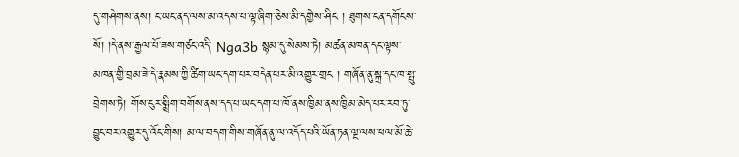དུ་གཤེགས་ནས། ང་ཡང་ནད་ལས་མ་འདས་པ་ལྟ་ཞིག་ཅེས་མི་དགྱེས་ཤིང ། ཐུགས་ངན་དགོངས་སོ། །དེ་ནས་རྒྱལ་པོ་ཟས་གཙང་འདི་ Nga3b སྙམ་དུ་སེམས་ཏེ། མཚན་མཁན་དང་ལྟས་མཁན་གྱི་བྲམ་ཟེ་དེ་རྣམས་ཀྱི་ཚིག་ཡང་དག་པར་བདེན་པར་མི་འགྱུར་གྲང ། གཞོན་ནུ་སྐྲ་དང་ཁ་སྤུ་བྲེགས་ཏེ། གོས་ངུར་སྨྲིག་བགོས་ནས་དད་པ་ཡང་དག་པ་ཁོ་ནས་ཁྱིམ་ནས་ཁྱིམ་མེད་པར་རབ་ཏུ་བྱུང་བར་འགྱུར་དུ་འོང་གིས། མ་ལ་བདག་གིས་གཞོན་ནུ་ལ་འདོད་པའི་ཡོན་ཏན་ལྔ་ལས་ཕལ་མོ་ཆེ་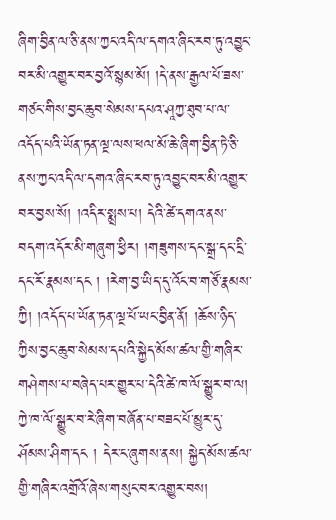ཞིག་བྱིན་ལ་ཅི་ནས་ཀྱང་འདི་ལ་དགའ་ཞིང་རབ་ཏུ་འབྱུང་བར་མི་འགྱུར་བར་བྱའོ་སྙམ་མོ། །དེ་ནས་རྒྱལ་པོ་ཟས་གཙང་གིས་བྱང་ཆུབ་སེམས་དཔའ་ཤཱཀྱ་ཐུབ་པ་ལ་འདོད་པའི་ཡོན་ཏན་ལྔ་ལས་ཕལ་མོ་ཆེ་ཞིག་བྱིན་ཏེ་ཅི་ནས་ཀྱང་འདི་ལ་དགའ་ཞིང་རབ་ཏུ་འབྱུང་བར་མི་འགྱུར་བར་བྱས་སོ། །འདིར་སྨྲས་པ། དེའི་ཚེ་དགའ་ནས་བདག་འདོར་མི་གཞུག་ཕྱིར། །གཟུགས་དང་སྒྲ་དང་དྲི་དང་རོ་རྣམས་དང ། །རེག་བྱ་ཡིད་དུ་འོང་བ་གཙོ་རྣམས་ཀྱི། །འདོད་པ་ཡོན་ཏན་ལྔ་པོ་ཡང་བྱིན་ནོ། །ཆོས་ཉིད་ཀྱིས་བྱང་ཆུབ་སེམས་དཔའི་སྐྱེད་མོས་ཚལ་གྱི་གཞིར་གཤེགས་པ་བཞེད་པར་གྱུར་པ་དེའི་ཚེ་ཁ་ལོ་སྒྱུར་བ་ལ། ཀྱེ་ཁ་ལོ་སྒྱུར་བ་རེ་ཞིག་བཞོན་པ་བཟང་པོ་མྱུར་དུ་ཤོམས་ཤིག་དང ། དེར་ང་ཞུགས་ནས། སྐྱེད་མོས་ཚལ་གྱི་གཞིར་འགྲོའོ་ཞེས་གསུང་བར་འགྱུར་བས།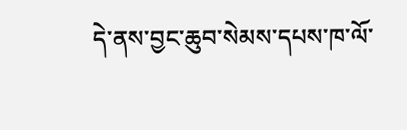དེ་ནས་བྱང་ཆུབ་སེམས་དཔས་ཁ་ལོ་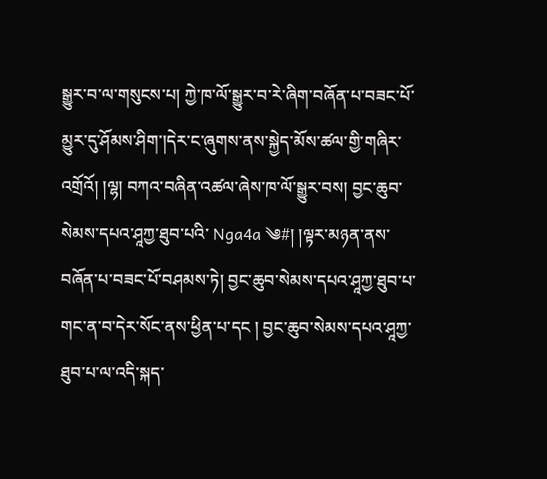སྒྱུར་བ་ལ་གསུངས་པ། ཀྱེ་ཁ་ལོ་སྒྱུར་བ་རེ་ཞིག་བཞོན་པ་བཟང་པོ་མྱུར་དུ་ཤོམས་ཤིག་།དེར་ང་ཞུགས་ནས་སྐྱེད་མོས་ཚལ་གྱི་གཞིར་འགྲོའོ། །ལྷ། བཀའ་བཞིན་འཚལ་ཞེས་ཁ་ལོ་སྒྱུར་བས། བྱང་ཆུབ་སེམས་དཔའ་ཤཱཀྱ་ཐུབ་པའི་ Nga4a ༄#། །ལྟར་མཉན་ནས་བཞོན་པ་བཟང་པོ་བཤམས་ཏེ། བྱང་ཆུབ་སེམས་དཔའ་ཤཱཀྱ་ཐུབ་པ་གང་ན་བ་དེར་སོང་ནས་ཕྱིན་པ་དང ། བྱང་ཆུབ་སེམས་དཔའ་ཤཱཀྱ་ཐུབ་པ་ལ་འདི་སྐད་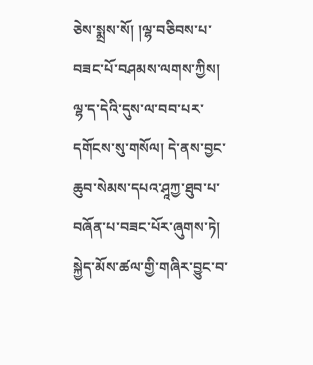ཅེས་སྨྲས་སོ། །ལྷ་བཅིབས་པ་བཟང་པོ་བཤམས་ལགས་ཀྱིས། ལྷ་ད་དེའི་དུས་ལ་བབ་པར་དགོངས་སུ་གསོལ། དེ་ནས་བྱང་ཆུབ་སེམས་དཔའ་ཤཱཀྱ་ཐུབ་པ་བཞོན་པ་བཟང་པོར་ཞུགས་ཏེ། སྐྱེད་མོས་ཚལ་གྱི་གཞིར་བྱུང་བ་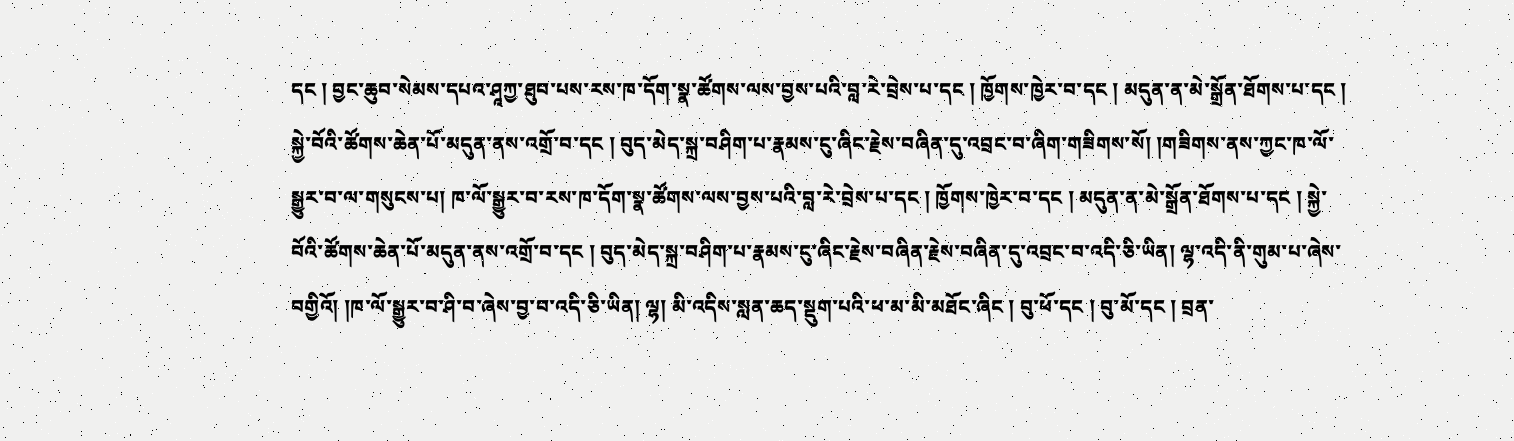དང ། བྱང་ཆུབ་སེམས་དཔའ་ཤཱཀྱ་ཐུབ་པས་རས་ཁ་དོག་སྣ་ཚོགས་ལས་བྱས་པའི་བླ་རེ་བྲེས་པ་དང ། ཁྱོགས་ཁྱེར་བ་དང ། མདུན་ན་མེ་སྒྲོན་ཐོགས་པ་དང ། སྐྱེ་བོའི་ཚོགས་ཆེན་པོ་མདུན་ནས་འགྲོ་བ་དང ། བུད་མེད་སྐྲ་བཤིག་པ་རྣམས་ངུ་ཞིང་རྗེས་བཞིན་དུ་འབྲང་བ་ཞིག་གཟིགས་སོ། །གཟིགས་ནས་ཀྱང་ཁ་ལོ་སྒྱུར་བ་ལ་གསུངས་པ། ཁ་ལོ་སྒྱུར་བ་རས་ཁ་དོག་སྣ་ཚོགས་ལས་བྱས་པའི་བླ་རེ་བྲེས་པ་དང ། ཁྱོགས་ཁྱེར་བ་དང ། མདུན་ན་མེ་སྒྲོན་ཐོགས་པ་དང ། སྐྱེ་བོའི་ཚོགས་ཆེན་པོ་མདུན་ནས་འགྲོ་བ་དང ། བུད་མེད་སྐྲ་བཤིག་པ་རྣམས་ངུ་ཞིང་རྗེས་བཞིན་རྗེས་བཞིན་དུ་འབྲང་བ་འདི་ཅི་ཡིན། ལྷ་འདི་ནི་གུམ་པ་ཞེས་བགྱིའོ། །ཁ་ལོ་སྒྱུར་བ་ཤི་བ་ཞེས་བྱ་བ་འདི་ཅི་ཡིན། ལྷ། མི་འདིས་སླན་ཆད་སྡུག་པའི་ཕ་མ་མི་མཐོང་ཞིང ། བུ་ཕོ་དང ། བུ་མོ་དང ། བྲན་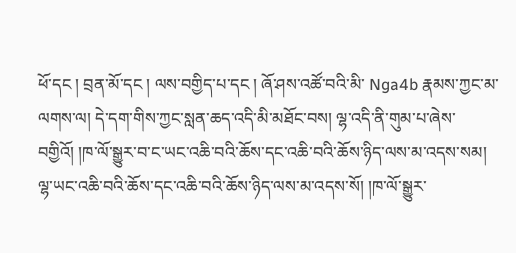ཕོ་དང ། བྲན་མོ་དང ། ལས་བགྱིད་པ་དང ། ཞོ་ཤས་འཚོ་བའི་མི་ Nga4b རྣམས་ཀྱང་མ་ལགས་ལ། དེ་དག་གིས་ཀྱང་སླན་ཆད་འདི་མི་མཐོང་བས། ལྷ་འདི་ནི་གུམ་པ་ཞེས་བགྱིའོ། །ཁ་ལོ་སྒྱུར་བ་ང་ཡང་འཆི་བའི་ཆོས་དང་འཆི་བའི་ཆོས་ཉིད་ལས་མ་འདས་སམ། ལྷ་ཡང་འཆི་བའི་ཆོས་དང་འཆི་བའི་ཆོས་ཉིད་ལས་མ་འདས་སོ། །ཁ་ལོ་སྒྱུར་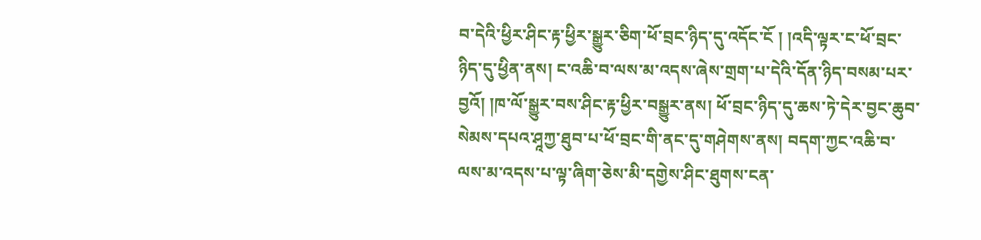བ་དེའི་ཕྱིར་ཤིང་རྟ་ཕྱིར་སྒྱུར་ཅིག་ཕོ་བྲང་ཉིད་དུ་འདོང་ངོ ། །འདི་ལྟར་ང་ཕོ་བྲང་ཉིད་དུ་ཕྱིན་ནས། ང་འཆི་བ་ལས་མ་འདས་ཞེས་གྲག་པ་དེའི་དོན་ཉིད་བསམ་པར་བྱའོ། །ཁ་ལོ་སྒྱུར་བས་ཤིང་རྟ་ཕྱིར་བསྒྱུར་ནས། ཕོ་བྲང་ཉིད་དུ་ཆས་ཏེ་དེར་བྱང་ཆུབ་སེམས་དཔའ་ཤཱཀྱ་ཐུབ་པ་ཕོ་བྲང་གི་ནང་དུ་གཤེགས་ནས། བདག་ཀྱང་འཆི་བ་ལས་མ་འདས་པ་ལྟ་ཞིག་ཅེས་མི་དགྱེས་ཤིང་ཐུགས་ངན་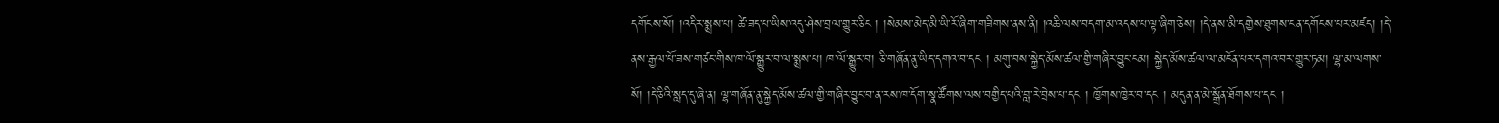དགོངས་སོ། །འདིར་སྨྲས་པ། ཚེ་ཟད་པ་ཡིས་འདུ་ཤེས་བྲལ་གྱུར་ཅིང ། །སེམས་མེད་མི་ཡི་རོ་ཞིག་གཟིགས་ནས་ནི། །འཆི་ལས་བདག་མ་འདས་པ་ལྟ་ཞིག་ཅེས། །དེ་ནས་མི་དགྱེས་ཐུགས་ངན་དགོངས་པར་མཛད། །དེ་ནས་རྒྱལ་པོ་ཟས་གཙང་གིས་ཁ་ལོ་སྒྱུར་བ་ལ་སྨྲས་པ། ཁ་ལོ་སྒྱུར་བ། ཅི་གཞོན་ནུ་ཡིད་དགའ་བ་དང ། མགུ་བས་སྐྱེད་མོས་ཚལ་གྱི་གཞིར་བྱུང་ངམ། སྐྱེད་མོས་ཚལ་ལ་མངོན་པར་དགའ་བར་གྱུར་ཏམ། ལྷ་མ་ལགས་སོ། །དེ་ཅིའི་སླད་དུ་ཞེ་ན། ལྷ་གཞོན་ནུ་སྐྱེད་མོས་ཚལ་གྱི་གཞིར་བྱུང་བ་ན་རས་ཁ་དོག་སྣ་ཚོགས་ལས་བགྱིད་པའི་བླ་རེ་བྲེས་པ་དང ། ཁྱོགས་ཁྱེར་བ་དང ། མདུན་ན་མེ་སྒྲོན་ཐོགས་པ་དང །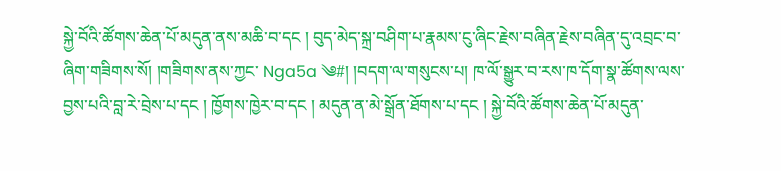སྐྱེ་བོའི་ཚོགས་ཆེན་པོ་མདུན་ནས་མཆི་བ་དང ། བུད་མེད་སྐྲ་བཤིག་པ་རྣམས་ངུ་ཞིང་རྗེས་བཞིན་རྗེས་བཞིན་དུ་འབྲང་བ་ཞིག་གཟིགས་སོ། །གཟིགས་ནས་ཀྱང་ Nga5a ༄#། །བདག་ལ་གསུངས་པ། ཁ་ལོ་སྒྱུར་བ་རས་ཁ་དོག་སྣ་ཚོགས་ལས་བྱས་པའི་བླ་རེ་བྲེས་པ་དང ། ཁྱོགས་ཁྱེར་བ་དང ། མདུན་ན་མེ་སྒྲོན་ཐོགས་པ་དང ། སྐྱེ་བོའི་ཚོགས་ཆེན་པོ་མདུན་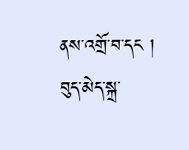ནས་འགྲོ་བ་དང ། བུད་མེད་སྐྲ་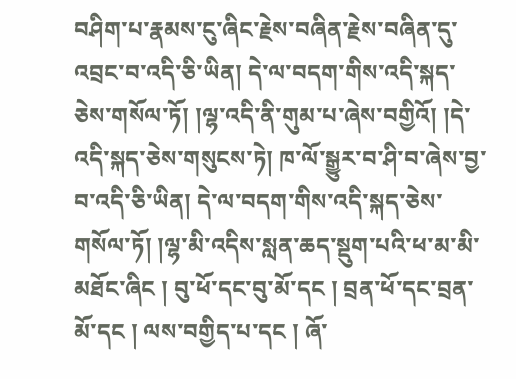བཤིག་པ་རྣམས་ངུ་ཞིང་རྗེས་བཞིན་རྗེས་བཞིན་དུ་འབྲང་བ་འདི་ཅི་ཡིན། དེ་ལ་བདག་གིས་འདི་སྐད་ཅེས་གསོལ་ཏོ། །ལྷ་འདི་ནི་གུམ་པ་ཞེས་བགྱིའོ། །དེ་འདི་སྐད་ཅེས་གསུངས་ཏེ། ཁ་ལོ་སྒྱུར་བ་ཤི་བ་ཞེས་བྱ་བ་འདི་ཅི་ཡིན། དེ་ལ་བདག་གིས་འདི་སྐད་ཅེས་གསོལ་ཏོ། །ལྷ་མི་འདིས་སླན་ཆད་སྡུག་པའི་ཕ་མ་མི་མཐོང་ཞིང ། བུ་ཕོ་དང་བུ་མོ་དང ། བྲན་ཕོ་དང་བྲན་མོ་དང ། ལས་བགྱིད་པ་དང ། ཞོ་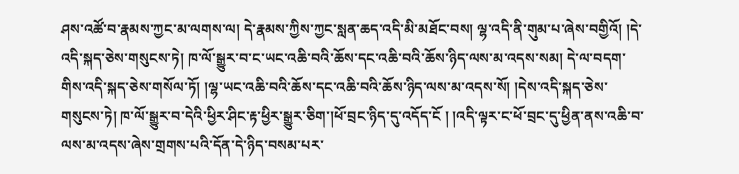ཤས་འཚོ་བ་རྣམས་ཀྱང་མ་ལགས་ལ། དེ་རྣམས་ཀྱིས་ཀྱང་སླན་ཆད་འདི་མི་མཐོང་བས། ལྷ་འདི་ནི་གུམ་པ་ཞེས་བགྱིའོ། །དེ་འདི་སྐད་ཅེས་གསུངས་ཏེ། ཁ་ལོ་སྒྱུར་བ་ང་ཡང་འཆི་བའི་ཆོས་དང་འཆི་བའི་ཆོས་ཉིད་ལས་མ་འདས་སམ། དེ་ལ་བདག་གིས་འདི་སྐད་ཅེས་གསོལ་ཏོ། །ལྷ་ཡང་འཆི་བའི་ཆོས་དང་འཆི་བའི་ཆོས་ཉིད་ལས་མ་འདས་སོ། །དེས་འདི་སྐད་ཅེས་གསུངས་ཏེ། ཁ་ལོ་སྒྱུར་བ་དེའི་ཕྱིར་ཤིང་རྟ་ཕྱིར་སྒྱུར་ཅིག་།ཕོ་བྲང་ཉིད་དུ་འདོད་ངོ ། །འདི་ལྟར་ང་ཕོ་བྲང་དུ་ཕྱིན་ནས་འཆི་བ་ལས་མ་འདས་ཞེས་གྲགས་པའི་དོན་དེ་ཉིད་བསམ་པར་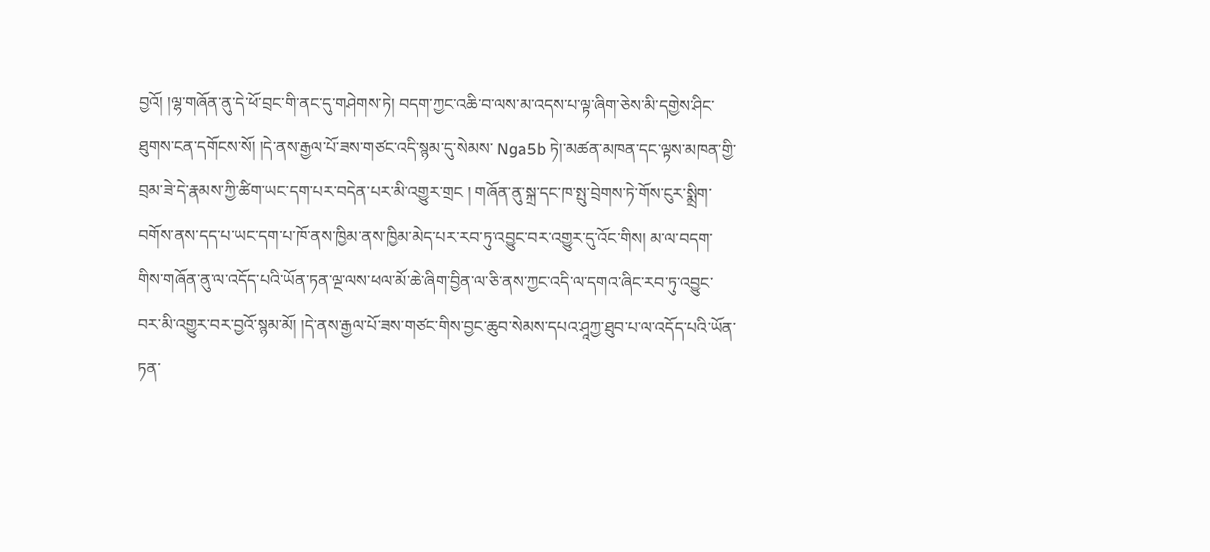བྱའོ། །ལྷ་གཞོན་ནུ་དེ་ཕོ་བྲང་གི་ནང་དུ་གཤེགས་ཏེ། བདག་ཀྱང་འཆི་བ་ལས་མ་འདས་པ་ལྟ་ཞིག་ཅེས་མི་དགྱེས་ཤིང་ཐུགས་ངན་དགོངས་སོ། །དེ་ནས་རྒྱལ་པོ་ཟས་གཙང་འདི་སྙམ་དུ་སེམས་ Nga5b ཏེ།་མཚན་མཁན་དང་ལྟས་མཁན་གྱི་བྲམ་ཟེ་དེ་རྣམས་ཀྱི་ཚིག་ཡང་དག་པར་བདེན་པར་མི་འགྱུར་གྲང ། གཞོན་ནུ་སྐྲ་དང་ཁ་སྤུ་བྲེགས་ཏེ་གོས་ངུར་སྨྲིག་བགོས་ནས་དད་པ་ཡང་དག་པ་ཁོ་ནས་ཁྱིམ་ནས་ཁྱིམ་མེད་པར་རབ་ཏུ་འབྱུང་བར་འགྱུར་དུ་འོང་གིས། མ་ལ་བདག་གིས་གཞོན་ནུ་ལ་འདོད་པའི་ཡོན་ཏན་ལྔ་ལས་ཕལ་མོ་ཆེ་ཞིག་བྱིན་ལ་ཅི་ནས་ཀྱང་འདི་ལ་དགའ་ཞིང་རབ་ཏུ་འབྱུང་བར་མི་འགྱུར་བར་བྱའོ་སྙམ་མོ། །དེ་ནས་རྒྱལ་པོ་ཟས་གཙང་གིས་བྱང་ཆུབ་སེམས་དཔའ་ཤཱཀྱ་ཐུབ་པ་ལ་འདོད་པའི་ཡོན་ཏན་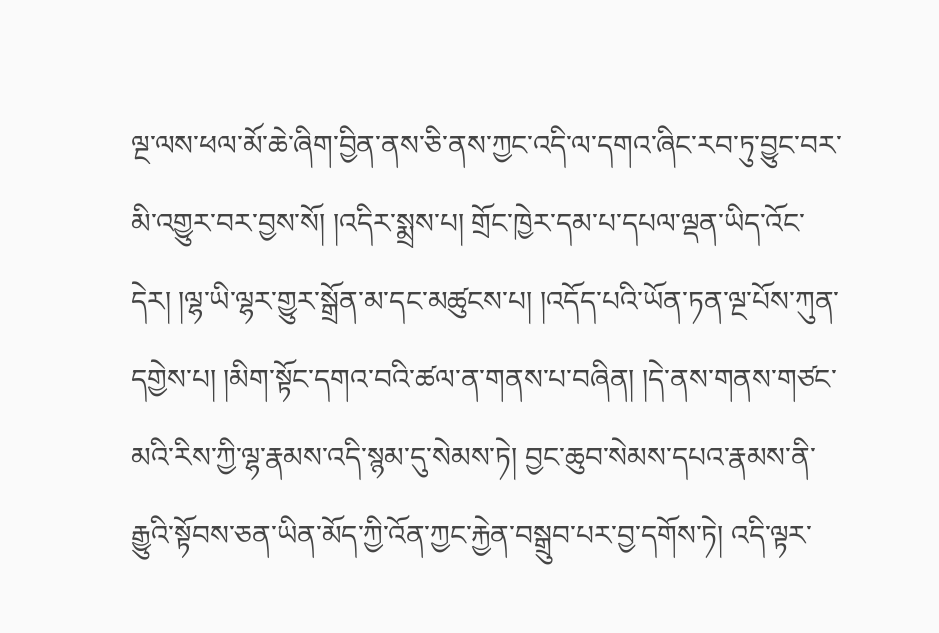ལྔ་ལས་ཕལ་མོ་ཆེ་ཞིག་བྱིན་ནས་ཅི་ནས་ཀྱང་འདི་ལ་དགའ་ཞིང་རབ་ཏུ་བྱུང་བར་མི་འགྱུར་བར་བྱས་སོ། །འདིར་སྨྲས་པ། གྲོང་ཁྱེར་དམ་པ་དཔལ་ལྡན་ཡིད་འོང་དེར། །ལྷ་ཡི་ལྷར་གྱུར་སྒྲོན་མ་དང་མཚུངས་པ། །འདོད་པའི་ཡོན་ཏན་ལྔ་པོས་ཀུན་དགྱེས་པ། །མིག་སྟོང་དགའ་བའི་ཚལ་ན་གནས་པ་བཞིན། །དེ་ནས་གནས་གཙང་མའི་རིས་ཀྱི་ལྷ་རྣམས་འདི་སྙམ་དུ་སེམས་ཏེ། བྱང་ཆུབ་སེམས་དཔའ་རྣམས་ནི་རྒྱུའི་སྟོབས་ཅན་ཡིན་མོད་ཀྱི་འོན་ཀྱང་རྐྱེན་བསྒྲུབ་པར་བྱ་དགོས་ཏེ། འདི་ལྟར་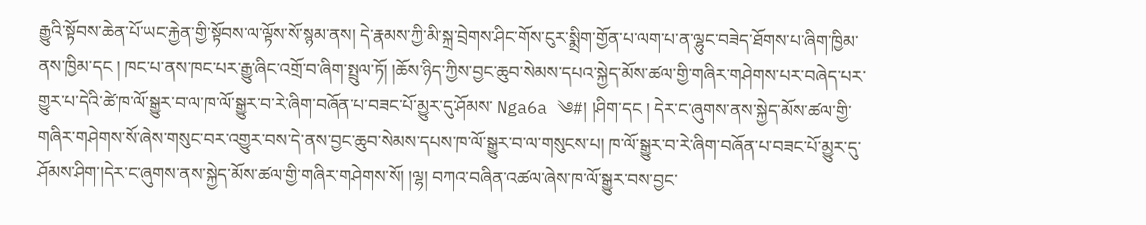རྒྱུའི་སྟོབས་ཆེན་པོ་ཡང་རྐྱེན་གྱི་སྟོབས་ལ་ལྟོས་སོ་སྙམ་ནས། དེ་རྣམས་ཀྱི་མི་སྐྲ་བྲེགས་ཤིང་གོས་ངུར་སྨྲིག་གྱོན་པ་ལག་པ་ན་ལྷུང་བཟེད་ཐོགས་པ་ཞིག་ཁྱིམ་ནས་ཁྱིམ་དང ། ཁང་པ་ནས་ཁང་པར་རྒྱུ་ཞིང་འགྲོ་བ་ཞིག་སྤྲུལ་ཏོ། །ཆོས་ཉིད་ཀྱིས་བྱང་ཆུབ་སེམས་དཔའ་སྐྱེད་མོས་ཚལ་གྱི་གཞིར་གཤེགས་པར་བཞེད་པར་གྱུར་པ་དེའི་ཚེ་ཁ་ལོ་སྒྱུར་བ་ལ་ཁ་ལོ་སྒྱུར་བ་རེ་ཞིག་བཞོན་པ་བཟང་པོ་མྱུར་དུ་ཤོམས་ Nga6a ༄#། །ཤིག་དང ། དེར་ང་ཞུགས་ནས་སྐྱེད་མོས་ཚལ་གྱི་གཞིར་གཤེགས་སོ་ཞེས་གསུང་བར་འགྱུར་བས་དེ་ནས་བྱང་ཆུབ་སེམས་དཔས་ཁ་ལོ་སྒྱུར་བ་ལ་གསུངས་པ། ཁ་ལོ་སྒྱུར་བ་རེ་ཞིག་བཞོན་པ་བཟང་པོ་མྱུར་དུ་ཤོམས་ཤིག་།དེར་ང་ཞུགས་ནས་སྐྱེད་མོས་ཚལ་གྱི་གཞིར་གཤེགས་སོ། །ལྷ། བཀའ་བཞིན་འཚལ་ཞེས་ཁ་ལོ་སྒྱུར་བས་བྱང་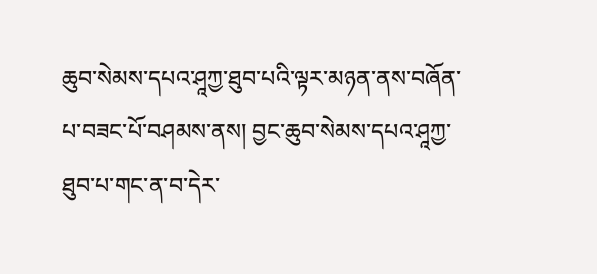ཆུབ་སེམས་དཔའ་ཤཱཀྱ་ཐུབ་པའི་ལྟར་མཉན་ནས་བཞོན་པ་བཟང་པོ་བཤམས་ནས། བྱང་ཆུབ་སེམས་དཔའ་ཤཱཀྱ་ཐུབ་པ་གང་ན་བ་དེར་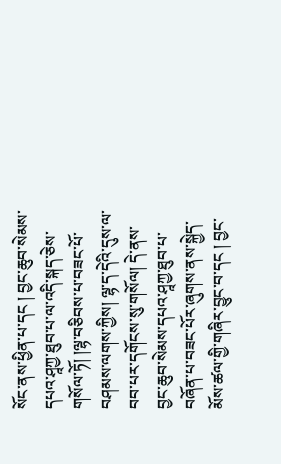སོང་ནས་ཕྱིན་པ་དང ། བྱང་ཆུབ་སེམས་དཔའ་ཤཱཀྱ་ཐུབ་པ་ལ་འདི་སྐད་ཅེས་གསོལ་ཏོ། །ལྷ་བཅིབས་པ་བཟང་པོ་བཤམས་ལགས་ཀྱིས། ལྷ་ད་དེའི་དུས་ལ་བབ་པར་དགོངས་སུ་གསོལ། དེ་ནས་བྱང་ཆུབ་སེམས་དཔའ་ཤཱཀྱ་ཐུབ་པ་བཞོན་པ་བཟང་པོར་ཞུགས་ནས་སྐྱེད་མོས་ཚལ་གྱི་གཞིར་བྱུང་བ་དང ། བྱང་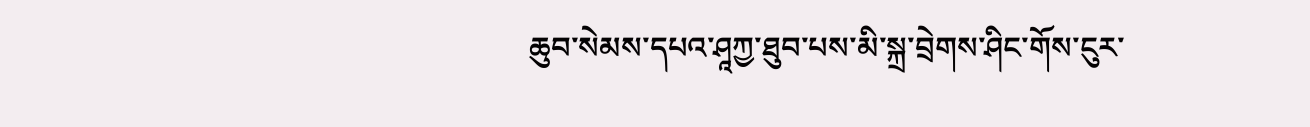ཆུབ་སེམས་དཔའ་ཤཱཀྱ་ཐུབ་པས་མི་སྐྲ་བྲེགས་ཤིང་གོས་ངུར་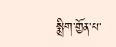སྨྲིག་གྱོན་པ་